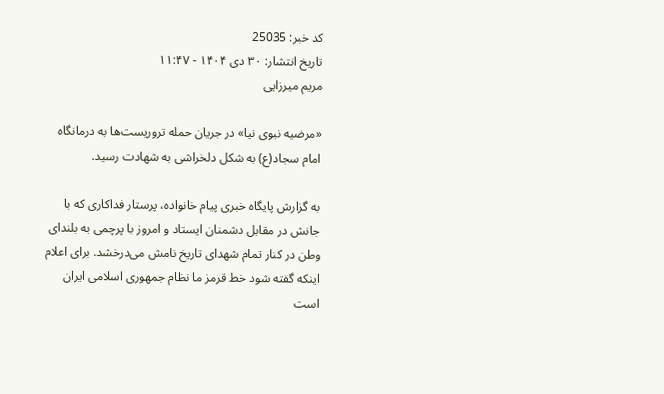کد خبر: 25035
تاریخ انتشار: ۳۰ دی ۱۴۰۴ - ۱۱:۴۷
مریم میرزایی

«مرضیه نبوی نیا» در جریان حمله تروریست‌ها به درمانگاه امام سجاد(ع) به شکل دلخراشی به شهادت رسید.

به گزارش پایگاه خبری پیام خانواده، پرستار فداکاری که با جانش در مقابل دشمنان ایستاد و امروز با پرچمی به بلندای وطن در کنار تمام شهدای تاریخ نامش می‌درخشد. برای اعلام اینکه گفته شود خط قرمز ما نظام جمهوری اسلامی ایران است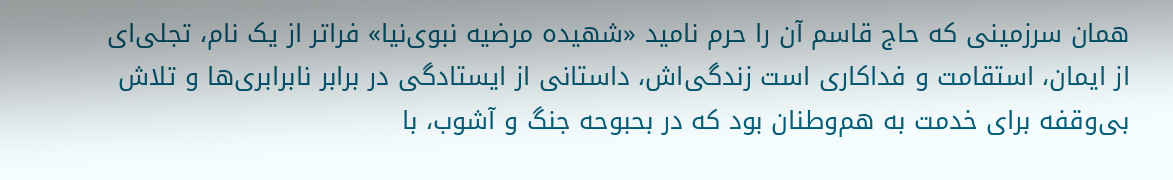همان سرزمینی که حاج قاسم آن را حرم نامید «شهیده مرضیه نبوی‌نیا» فراتر از یک نام، تجلی‌ای از ایمان، استقامت و فداکاری است زندگی‌اش، داستانی از ایستادگی در برابر نابرابری‌ها و تلاش بی‌وقفه برای خدمت به هم‌وطنان بود که در بحبوحه‌ جنگ و آشوب، با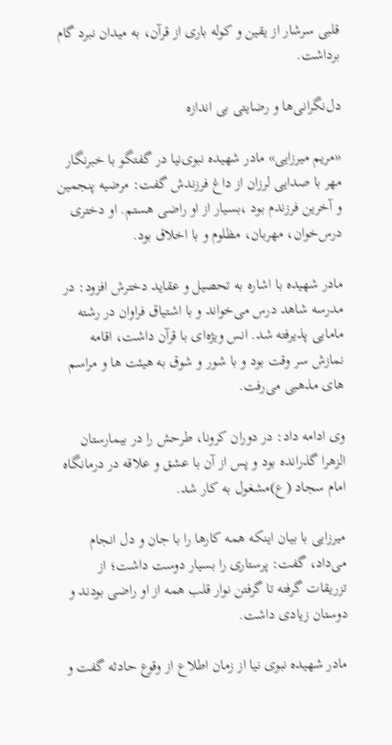قلبی سرشار از یقین و کوله‌ باری از قرآن، به میدان نبرد گام برداشت.

دل‌نگرانی‌ها و رضایتی بی‌ اندازه

«مریم میرزایی» مادر شهیده نبوی‌نیا در گفتگو با خبرنگار مهر با صدایی لرزان از داغ فرزندش گفت: مرضیه پنجمین و آخرین فرزندم بود ،بسیار از او راضی هستم. او دختری درس‌خوان، مهربان، مظلوم و با اخلاق بود.

مادر شهیده با اشاره به تحصیل و عقاید دخترش افزود: در مدرسه شاهد درس می‌خواند و با اشتیاق فراوان در رشته مامایی پذیرفته شد. انس ویژه‌ای با قرآن داشت، اقامه نمازش سر وقت بود و با شور و شوق به هیئت‌ ها و مراسم های مذهبی می‌رفت.

وی ادامه داد: در دوران کرونا، طرحش را در بیمارستان الزهرا گذرانده بود و پس از آن با عشق و علاقه در درمانگاه امام سجاد (ع)مشغول به کار شد.

میرزایی با بیان اینکه همه کارها را با جان و دل انجام می‌داد، گفت: پرستاری را بسیار دوست داشت؛ از تزریقات گرفته تا گرفتن نوار قلب همه از او راضی بودند و دوستان زیادی داشت.

مادر شهیده نبوی نیا از زمان اطلاع از وقوع حادثه گفت و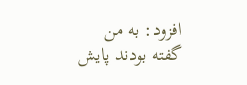افزود: به من گفته بودند پایش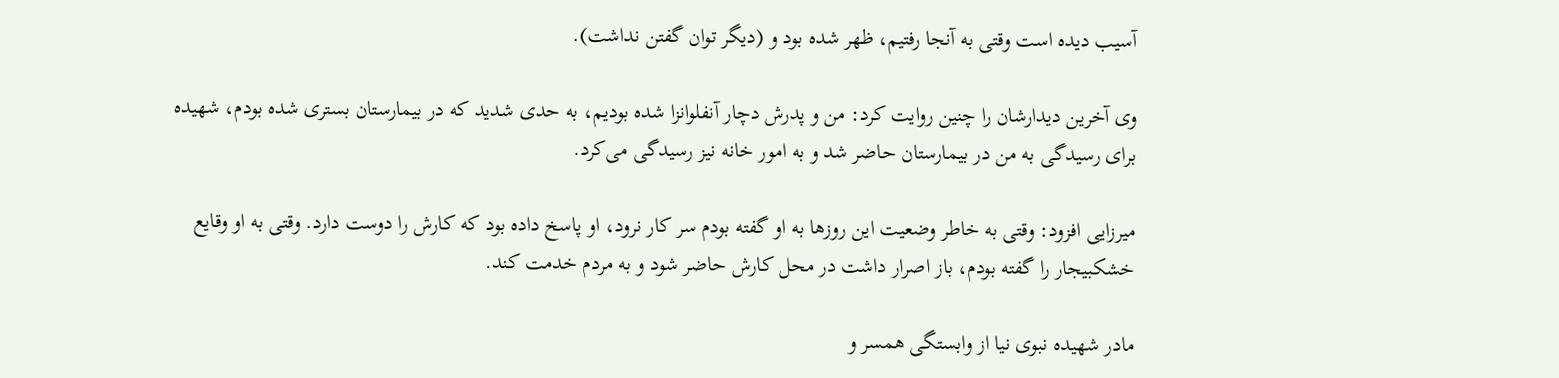آسیب دیده است وقتی به آنجا رفتیم، ظهر شده بود و (دیگر توان گفتن نداشت).

وی آخرین دیدارشان را چنین روایت کرد: من و پدرش دچار آنفلوانزا شده بودیم، به حدی شدید که در بیمارستان بستری شده بودم، شهیده برای رسیدگی به من در بیمارستان حاضر شد و به امور خانه نیز رسیدگی می‌کرد.

میرزایی افزود: وقتی به خاطر وضعیت این روزها به او گفته بودم سر کار نرود، او پاسخ داده بود که کارش را دوست دارد. وقتی به او وقایع خشکبیجار را گفته بودم، باز اصرار داشت در محل کارش حاضر شود و به مردم خدمت کند.

مادر شهیده نبوی نیا از وابستگی همسر و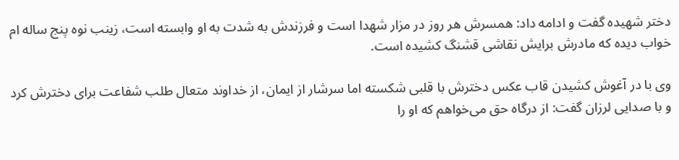دختر شهیده گفت و ادامه داد: همسرش هر روز در مزار شهدا است و فرزندش به شدت به او وابسته است، زینب نوه پنج ساله ام خواب دیده که مادرش برایش نقاشی قشنگ کشیده است.

وی با در آغوش کشیدن قاب عکس دخترش با قلبی شکسته اما سرشار از ایمان، از خداوند متعال طلب شفاعت برای دخترش کرد و با صدایی لرزان گفت: از درگاه حق می‌خواهم که او را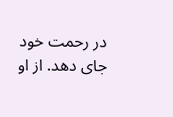در رحمت خود جای دهد. از او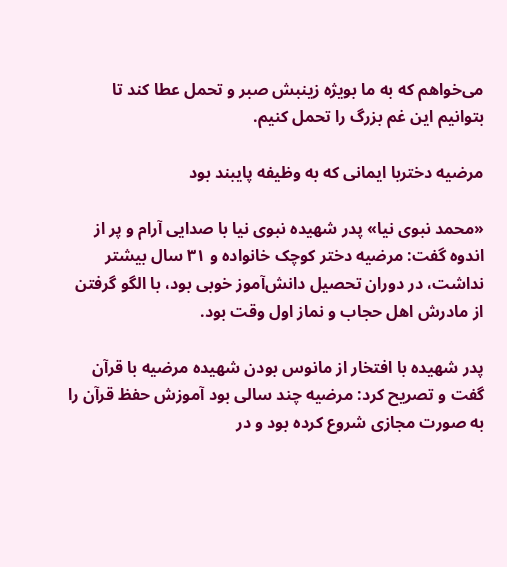می‌خواهم که به ما بویژه زینبش صبر و تحمل عطا کند تا بتوانیم این غم بزرگ را تحمل کنیم.

مرضیه دختربا ایمانی که به وظیفه پایبند بود

«محمد نبوی‌ نیا» پدر شهیده نبوی نیا با صدایی آرام و پر از اندوه گفت: مرضیه دختر کوچک خانواده و ۳۱ سال بیشتر نداشت، در دوران تحصیل دانش‌آموز خوبی بود، با الگو گرفتن از مادرش اهل حجاب و نماز اول وقت بود.

پدر شهیده با افتخار از مانوس بودن شهیده مرضیه با قرآن گفت و تصریح کرد: مرضیه چند سالی بود آموزش حفظ قرآن را به صورت مجازی شروع کرده بود و در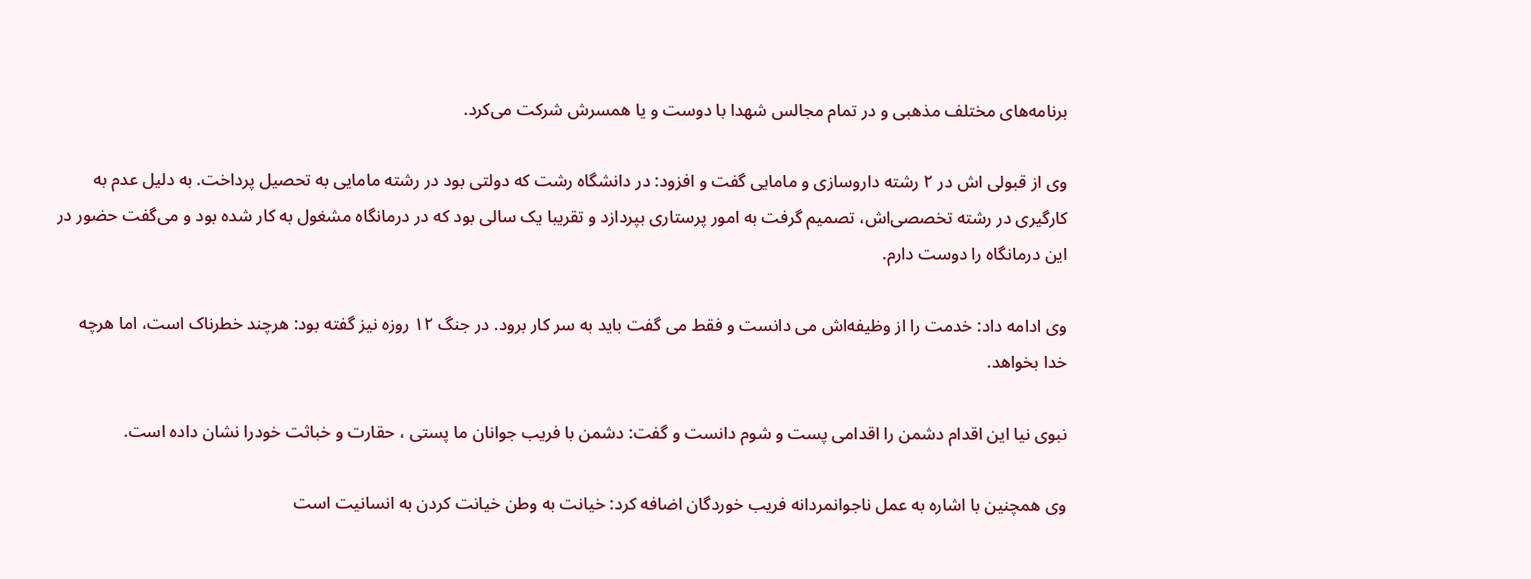برنامه‌های مختلف مذهبی و در تمام مجالس شهدا با دوست و یا همسرش شرکت می‌کرد.

وی از قبولی اش در ۲ رشته داروسازی و مامایی گفت و افزود: در دانشگاه رشت که دولتی بود در رشته مامایی به تحصیل پرداخت. به دلیل عدم به کارگیری در رشته تخصصی‌اش، تصمیم گرفت به امور پرستاری بپردازد و تقریبا یک سالی بود که در درمانگاه مشغول به کار شده بود و می‌گفت حضور در این درمانگاه را دوست دارم.

وی ادامه داد: خدمت را از وظیفه‌اش می دانست و فقط می گفت باید به سر کار برود. در جنگ ۱۲ روزه نیز گفته بود: هرچند خطرناک است، اما هرچه خدا بخواهد.

نبوی نیا این اقدام دشمن را اقدامی پست و شوم دانست و گفت: دشمن با فریب جوانان ما پستی ، حقارت و خباثت خودرا نشان داده است.

وی همچنین با اشاره به عمل ناجوانمردانه فریب خوردگان اضافه کرد: خیانت به وطن خیانت کردن به انسانیت است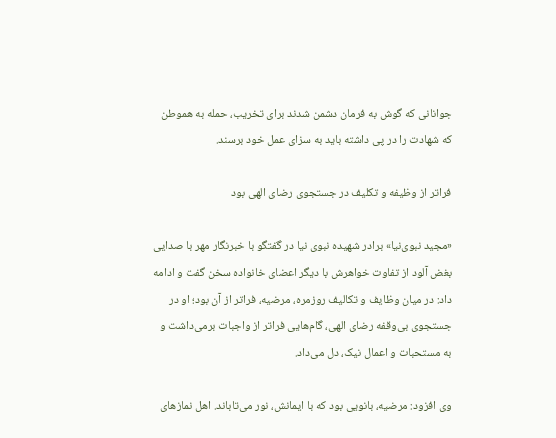جوانانی که گوش به فرمان دشمن شدند برای تخریب، حمله به هموطن که شهادت را در پی داشته باید به سزای عمل خود برسند.

فراتر از وظیفه و تکلیف در جستجوی رضای الهی بود

«مجید نبوی‌نیا» برادر شهیده نبوی نیا در گفتگو با خبرنگار مهر با صدایی بغض آلود از تفاوت خواهرش با دیگر اعضای خانواده سخن گفت و ادامه داد: در میان وظایف و تکالیف روزمره، مرضیه، فراتر از آن بود؛ او در جستجوی بی‌وقفه‌ رضای الهی، گام‌هایی فراتر از واجبات برمی‌داشت و به مستحبات و اعمال نیک، دل می‌داد.

وی افزود: مرضیه، بانویی بود که با ایمانش، نور می‌تاباند. اهل نمازهای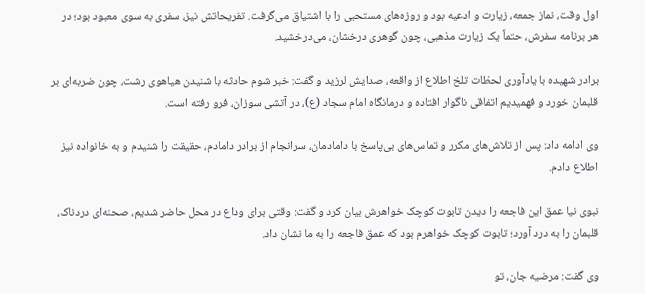اول وقت، نماز جمعه، زیارت و ادعیه بود و روزه‌های مستحبی را با اشتیاق می‌گرفت. تفریحاتش نیز، سفری به سوی معبود بود؛ در هر برنامه سفرش، حتماً یک زیارت مذهبی، چون گوهری درخشان، می‌درخشید.

برادر شهیده با یادآوری لحظات تلخ اطلاع از واقعه، صدایش لرزید و گفت: خبر شوم حادثه با شنیدن هیاهوی رشت، چون ضربه‌ای بر قلبمان خورد و فهمیدیم اتفاقی ناگوار افتاده و درمانگاه امام سجاد (ع)، در آتشی سوزان، فرو رفته است.

وی ادامه داد: پس از تلاش‌های مکرر و تماس‌های بی‌پاسخ با دامادمان، سرانجام از برادر دامادم، حقیقت را شنیدم و به خانواده نیز اطلاع دادم‌.

نبوی نیا عمق این فاجعه را دیدن تابوت کوچک خواهرش بیان کرد و گفت: وقتی برای وداع در محل حاضر شدیم، صحنه‌ای دردناک، قلبمان را به درد آورد؛ تابوت کوچک خواهرم بود که عمق فاجعه را به ما نشان داد.

وی گفت: مرضیه جان، تو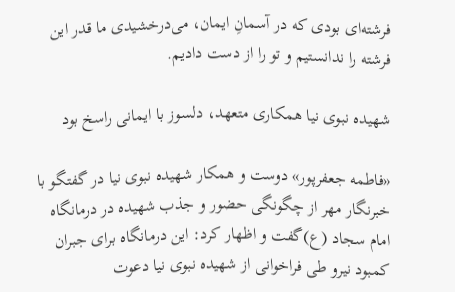فرشته‌ای بودی که در آسمانِ ایمان، می‌درخشیدی ما قدر این فرشته را ندانستیم و تو را از دست دادیم.

شهیده نبوی نیا همکاری متعهد، دلسوز با ایمانی راسخ بود

«فاطمه جعفرپور» دوست و همکار شهیده نبوی نیا در گفتگو با خبرنگار مهر از چگونگی حضور و جذب شهیده در درمانگاه امام سجاد (ع)گفت و اظهار کرد: این درمانگاه برای جبران کمبود نیرو طی فراخوانی از شهیده نبوی نیا دعوت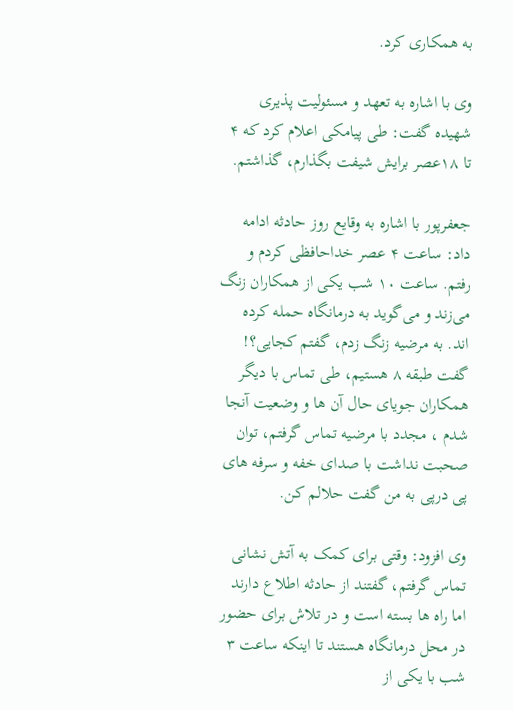به همکاری کرد.

وی با اشاره به تعهد و مسئولیت پذیری شهیده گفت: طی پیامکی اعلام کرد که ۴ تا ۱۸عصر برایش شیفت بگذارم، گذاشتم.

جعفرپور با اشاره به وقایع روز حادثه ادامه داد: ساعت ۴ عصر خداحافظی کردم و رفتم. ساعت ۱۰ شب یکی از همکاران زنگ می‌زند و می‌گوید به درمانگاه حمله کرده اند. به مرضیه زنگ زدم، گفتم کجایی؟! گفت طبقه ۸ هستیم، طی تماس با دیگر همکاران جویای حال آن ها و وضعیت آنجا شدم ، مجدد با مرضیه تماس گرفتم، توان صحبت نداشت با صدای خفه و سرفه های پی درپی به من گفت حلالم کن.

وی افزود: وقتی برای کمک به آتش نشانی تماس گرفتم، گفتند از حادثه اطلاع دارند اما راه ها بسته است و در تلاش برای حضور در محل درمانگاه هستند تا اینکه ساعت ۳ شب با یکی از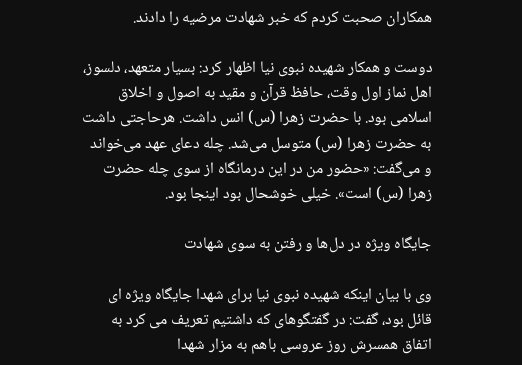همکاران صحبت کردم که خبر شهادت مرضیه را دادند.

دوست و همکار شهیده نبوی نیا اظهار کرد: بسیار متعهد، دلسوز، اهل نماز اول وقت، حافظ قرآن و مقید به اصول و اخلاق اسلامی بود. با حضرت زهرا (س) انس داشت. هرحاجتی داشت به حضرت زهرا (س) متوسل می‌شد. چله دعای عهد می‌خواند و می‌گفت: «حضور من در این درمانگاه از سوی چله حضرت زهرا (س) است». خیلی خوشحال بود اینجا بود.

جایگاه ویژه در دل‌ها و رفتن به سوی شهادت

وی با بیان اینکه شهیده نبوی نیا برای شهدا جایگاه ویژه ای قائل بود، گفت: در گفتگوهای که داشتیم تعریف می کرد به اتفاق همسرش روز عروسی باهم به مزار شهدا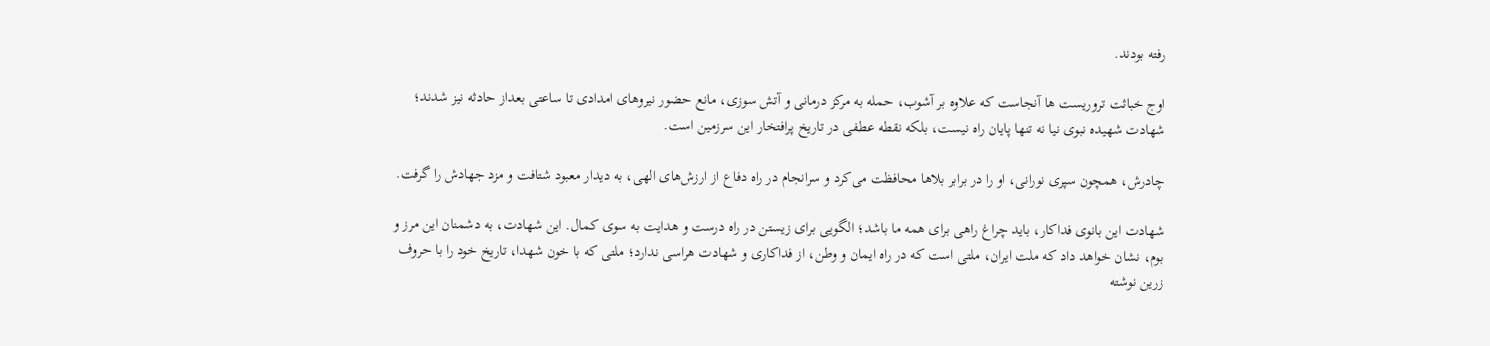رفته بودند.

اوج خباثت تروریست ها آنجاست که علاوه بر آشوب، حمله به مرکز درمانی و آتش سوزی، مانع حضور نیروهای امدادی تا ساعتی بعداز حادثه نیز شدند؛ شهادت شهیده نبوی نیا نه تنها پایان راه نیست، بلکه نقطه‌ عطفی در تاریخ پرافتخار این سرزمین است.

چادرش، همچون سپری نورانی، او را در برابر بلاها محافظت می‌کرد و سرانجام در راه دفاع از ارزش‌های الهی، به دیدار معبود شتافت و مزد جهادش را گرفت.

شهادت این بانوی فداکار، باید چراغ راهی برای همه‌ ما باشد؛ الگویی برای زیستن در راه درست و هدایت به سوی کمال. این شهادت، به دشمنان این مرز و بوم، نشان خواهد داد که ملت ایران، ملتی است که در راه ایمان و وطن، از فداکاری و شهادت هراسی ندارد؛ ملتی که با خون شهدا، تاریخ خود را با حروف زرین نوشته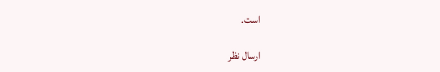است.

ارسال نظر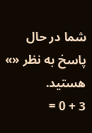شما در حال پاسخ به نظر «» هستید.
3 + 0 =